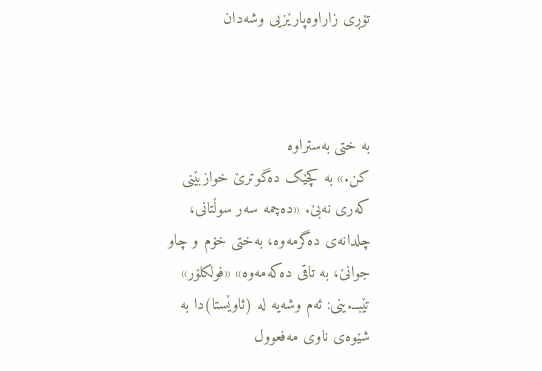تۆڕی زاراوەپارێزیی وشەدان



بە ختی بەستراوه
کن.» به کچێک دەگوترێ خوازبێنی کەری نەبێ. «دەچمه سەر سوڵتانی، چلدانەی دەگرمەوه، بەختی خۆم و چاو جوانێ، به تاقی دەکەمەوه» «فولکلۆر» تێبــ.ینی: ئەم وشەیه له (ئاوێستا)دا به شێوەی ناوی مەفعوول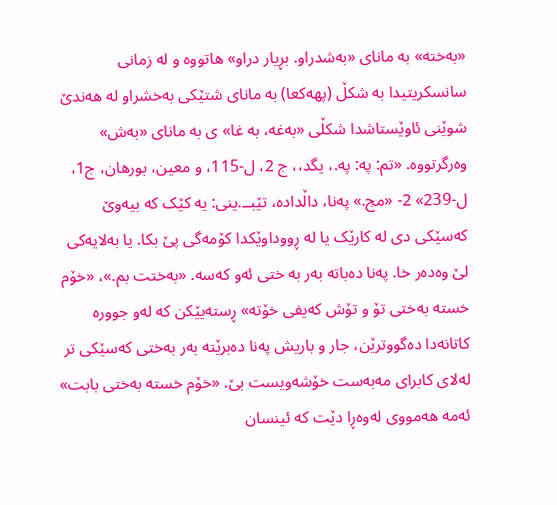«بەخته» بە مانای «بەشدراو. بڕیار دراو» هاتووه و له زمانی سانسکریتیدا بە شکڵ (پهەکعا) بە مانای شتێکی بەخشراو له هەندێ شوێنی ئاوێستاشدا شکڵی «بەغه، به غا» ی به مانای «بەش» وەرگرتووه. «تم: په: په.، یگد،، ج 2، ل-115، و معین، بورهان، ج1، ل-239» 2- «مج.» پەنا، داڵداده، تێبــ.ینی: یە کێک که بیەوێ کەسێکی دی له کارێک یا له ڕووداوێکدا کۆمەگی پێ بکا. یا بەلایەکی لێ وەدەر خا. پەنا دەباته بەر بە ختی ئەو کەسه. «بەختت بم.»، «خۆم خسته بەختی تۆ و تۆش کەیفی خۆته» ڕستەیێکن که لەو جووره کاتانەدا دەگووترێن، جار و باریش پەنا دەبرێته بەر بەختی کەسێکی تر لەلای کابرای مەبەست خۆشەویست بێ. «خۆم خسته بەختی بابت» ئەمه هەمووی لەوەڕا دێت که ئینسان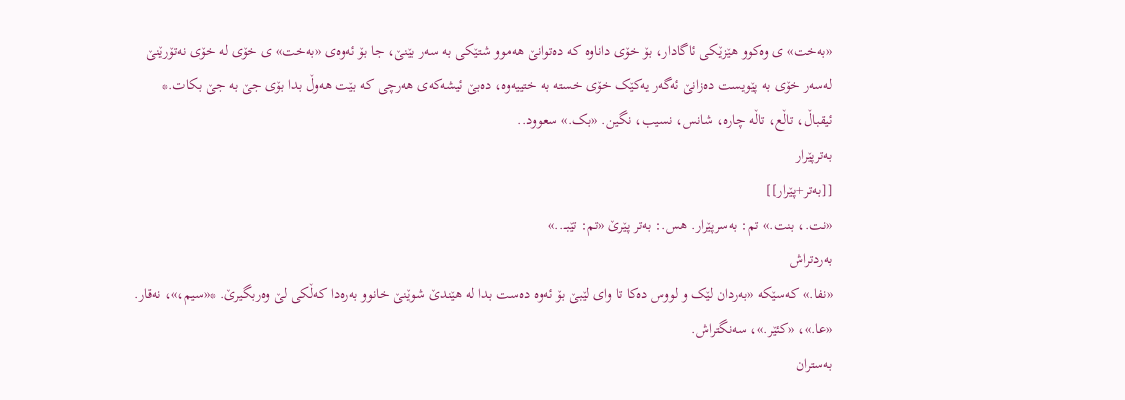«بەخت» ی وەکوو هێزێکی ئاگادار، بۆ خۆی داناوه که دەتوانێ هەموو شتێکی بە سەر بێنێ، جا بۆ ئەوەی «بەخت» ی خۆی له خۆی نەتۆرێنێ لەسەر خۆی بە پێویست دەزانێ ئەگەر یەکێک خۆی خسته بە ختییەوه، دەبێ ئیشەکەی هەرچی که بێت هەوڵ بدا بۆی جێ به جێ بکات.* ئیقباڵ، تاڵع، تاڵه چاره، شانس، نسیب، نگین. «بک.» سعوود..
بەترپێرار
[[به‌تر+پێرار]]
«نت.، بنت.» تم: بەسرپێرار. هس.: بەتر پێرێ «تم: تێبــ..»
بەردتراش
«نفا.» کەسێکه «بەردان لێک و لووس دەکا تا وای لێبێ بۆ ئەوە دەست بدا له هێندێ شوێنێ خانوو بەرەدا کەڵکی لێ وەربگیرێ. *«سیم،»، نەقار. «عا.»، «کئێر.»، سەنگتراش.
بەستران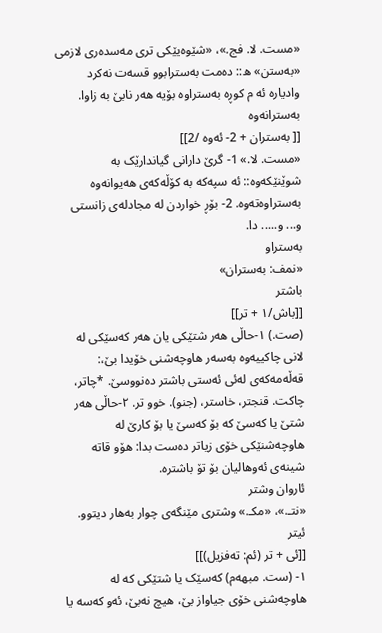«مست. لا. فج.»، «شێوەیێکی تری مەسدەری لازمی «بەستن» ه:: دەمت بەسترابوو قسەت نەکرد وادیاره ئە م کوڕه بەستراوه بۆیه هەر نابێ بە زاوا.
بەسترانەوه
[[ به‌ستران + 2- ئه‌وه /2]]
«مست. لا.» 1- گرێ دارانی گیاندارێک بە شوێنێکەوه:: ئە سپەکه به کۆڵەکەی هەیوانەوه بەستراوەتەوه. 2- بۆڕ خواردن له مجادلەی زانستی و... و..... دا.
بەستراو
«نمف: بەستران»
باشتر
[[باش/١ + تر]]
(صت.) ١-حاڵی هەر شتێکی یان هەر کەسێکی لە لانی چاکییەوە بەسەر هاوچەشنی خۆیدا بێ،: قەڵەمەکەی لەئی ئەستی باشتر دەنووسێ. *چاتر، چاکت. قنجتر، خاستر، (جنو). خوو تر. ٢-حاڵی هەر شتێ یا کەسێ کە بۆ کەسێ یا بۆ کارێ لە هاوچەشنێکی خۆی زیاتر دەست بدا: هۆو قاتە شینەی ئەوهالیان بۆ تۆ باشترە.
ئاروان وشتر
«نتـ.»، «مکـ.» وشتری مێنگەی چوار بەهار دیتوو.
ئیتر
[[ئی + تر (ئم: تەفزیل)]]
١- (ست. مبهەم) کەسێک یا شتێکی کە لە هاوچەشنی خۆی جیاواز بێ، هیچ نەبێ، ئەو کەسە یا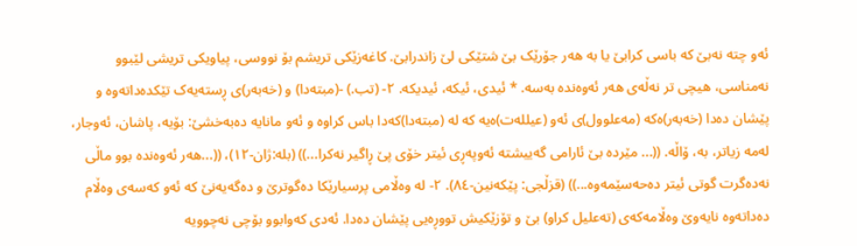ئەو چتە نەبێ کە باسی کرابێ یا بە هەر جۆرێک بێ شتێکی لێ زاندرابێ. کاغەزێکی تریشم بۆ نووسی، پیاویکی تریشی لێبوو نەمناسی، هیچی تر نەڵەی هەر ئەوەندە بەسە. * ئیدی، ئیکە، ئیدیکە. ٢- (تب.) -(مبتەدا) و (خەبەر)ی ڕستەیەک تێکدەداتەوە و پێشان دەدا (خەبەر)ەکە (مەعلوول)ی ئەو (عیللەت)ەیە کە لە (مبتەدا)کەدا باس کراوە و ئەو مانایە دەبەخشێ: بۆیە، پاشان، ئەوجار، لەمە زیاتر، بە، ۆاڵە. ((... مێردە بێ ئارامی گەییشتە ئەوپەڕی ئیتر خۆی پێ ڕاگیر نەکرا...)) (بلە:ژان-١٢)، ((...هەر ئەوەندە بوو ماڵی نەدەگرت گوتی ئیتر دەحەسێمەوە...)) (قزڵجی: پێکەنین-٨٤). ٢- لە وەڵامی پرسیارێکا دەگوترێ و دەگەیەنێ کە ئەو کەسەی وەڵام دەداتەوە نایەوێ وەڵامەکەی (تەعلیل کراو) بێ و تۆزێکیش تووڕەیی پێشان دەدا. ئەدی کەوابوو بۆچی نەچوویە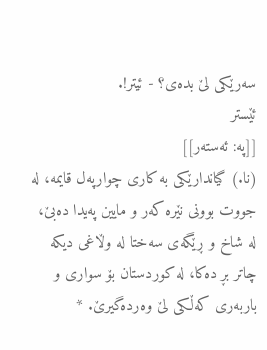سەرێکی لێ بدەی؟ - ئیتر!.
ئێستر
[[پە: ئەستەر]]
(نا.) گیاندارێکی بە کاری چوارپەل قایمە، لە جووت بوونی نێرە کەر و مایین پەیدا دەبێ، لە شاخ و ڕێگەی سەختا لە وڵاغی دیکە چاتر بڕ دەکا، لە کوردستان بۆ سواری و باربەری کەڵکی لێ وەردەگیرێ. *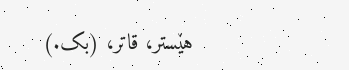هێستر، قاتر، (بک.)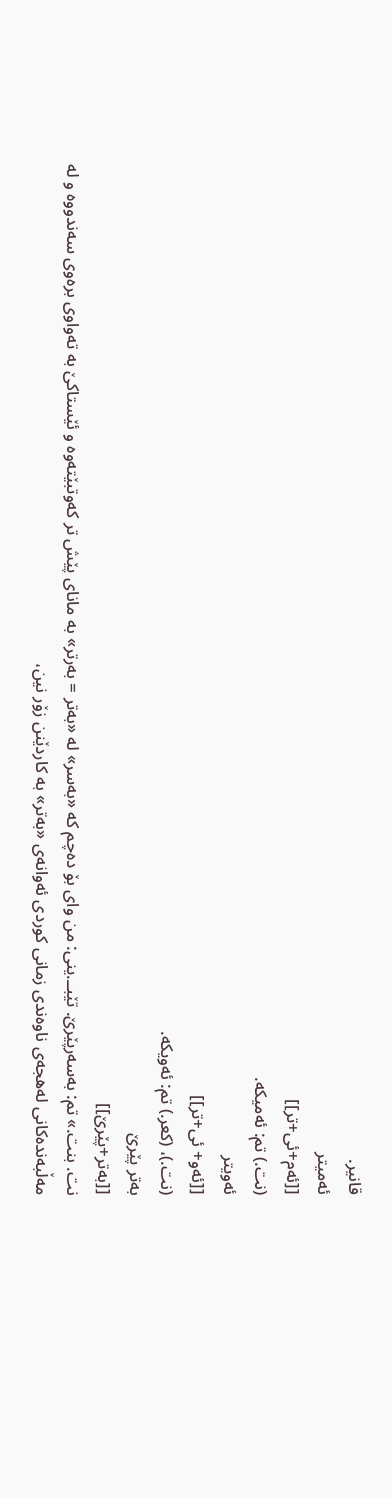قانیر.
ئەمیتر
[[ئەم+ئی+تر]]
(نت.) تم: ئەمیکە.
ئەویتر
[[ئەو+ ئی+تر]]
(نت.)، (کعر.) تم: ئەویکە.
بەتر پێرێ
[[به‌تر+پێرێ]]
نت. بنت.» تم: بەسەرپێرێ. تێبــ.ینی: من وای بۆ دەچم که «بەسر» له «بەتر = بەرتر» بە مانای پێش تر کەوتبێتەوه و ئێستاکێ بە تەواوی برەوی سەندووه و له مەڵبەندەکانی لەهجەی ناوەندی زمانی کوردی ئەوانەی «بەتر» به کاردێنن زۆر نین،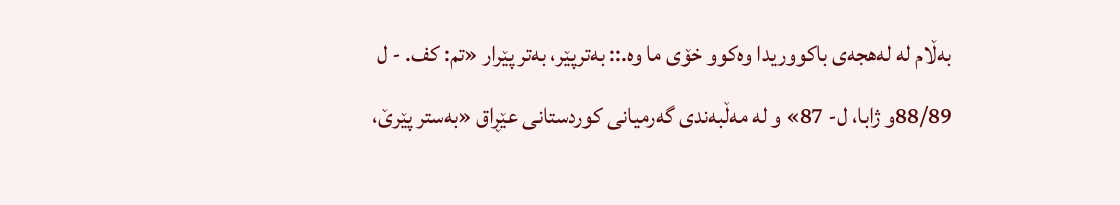بەڵام لە لەهجەی باکووریدا وەکوو خۆی ما وه.:: بەترپێر، بەتر پێرار «تم: کف. - ل 88/89و ژابا، ل- 87» و له مەڵبەندی گەرمیانی کوردستانی عێڕاق «بەستر پێرێ،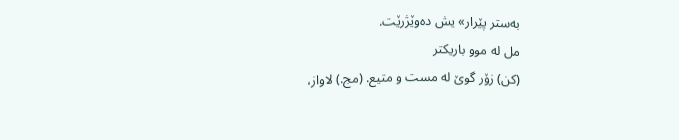بەستر پێرار» یش دەوێژرێت.
مل لە موو باریکتر
(کن) زۆر گوێ لە مست و متیع. (مج.) لاواز،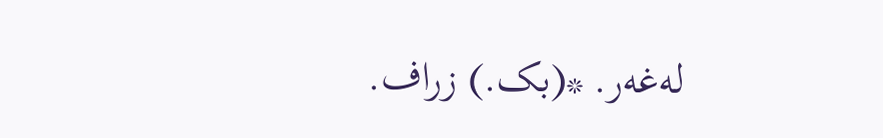لەغەر. *(بک.) زراف.